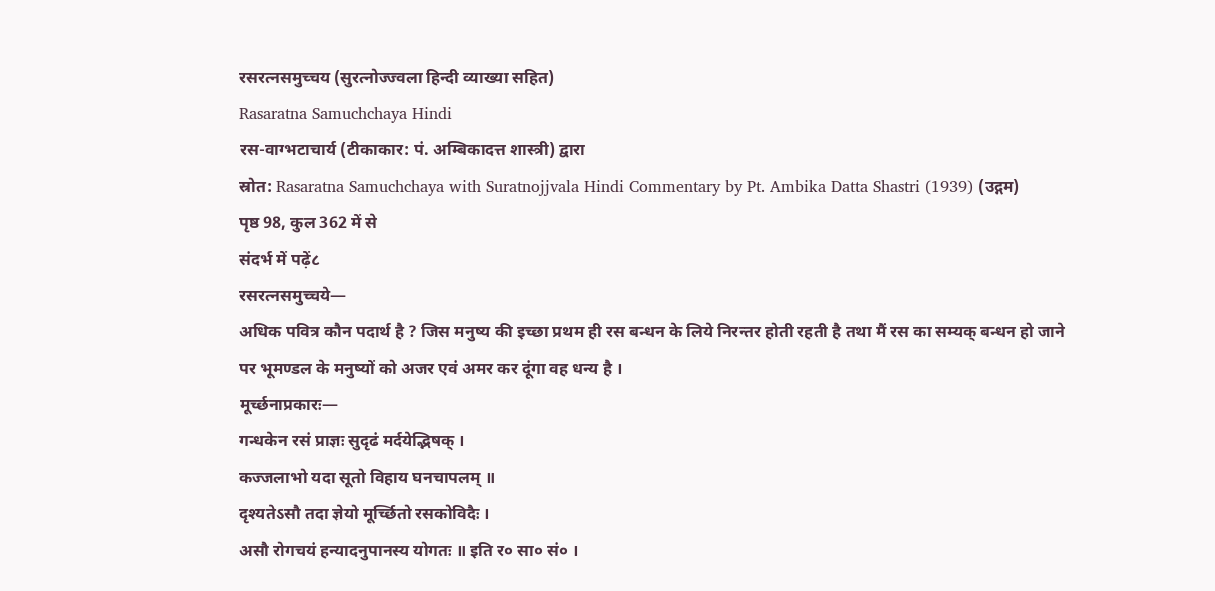रसरत्नसमुच्चय (सुरत्नोज्ज्वला हिन्दी व्याख्या सहित)
Rasaratna Samuchchaya Hindi
रस-वाग्भटाचार्य (टीकाकार: पं. अम्बिकादत्त शास्त्री) द्वारा
स्रोत: Rasaratna Samuchchaya with Suratnojjvala Hindi Commentary by Pt. Ambika Datta Shastri (1939) (उद्गम)
पृष्ठ 98, कुल 362 में से
संदर्भ में पढ़ें८
रसरत्नसमुच्चये—
अधिक पवित्र कौन पदार्थ है ? जिस मनुष्य की इच्छा प्रथम ही रस बन्धन के लिये निरन्तर होती रहती है तथा मैं रस का सम्यक् बन्धन हो जाने पर भूमण्डल के मनुष्यों को अजर एवं अमर कर दूंगा वह धन्य है ।
मूर्च्छनाप्रकारः—
गन्धकेन रसं प्राज्ञः सुदृढं मर्दयेद्भिषक् ।
कज्जलाभो यदा सूतो विहाय घनचापलम् ॥
दृश्यतेऽसौ तदा ज्ञेयो मूर्च्छितो रसकोविदैः ।
असौ रोगचयं हन्यादनुपानस्य योगतः ॥ इति र० सा० सं० ।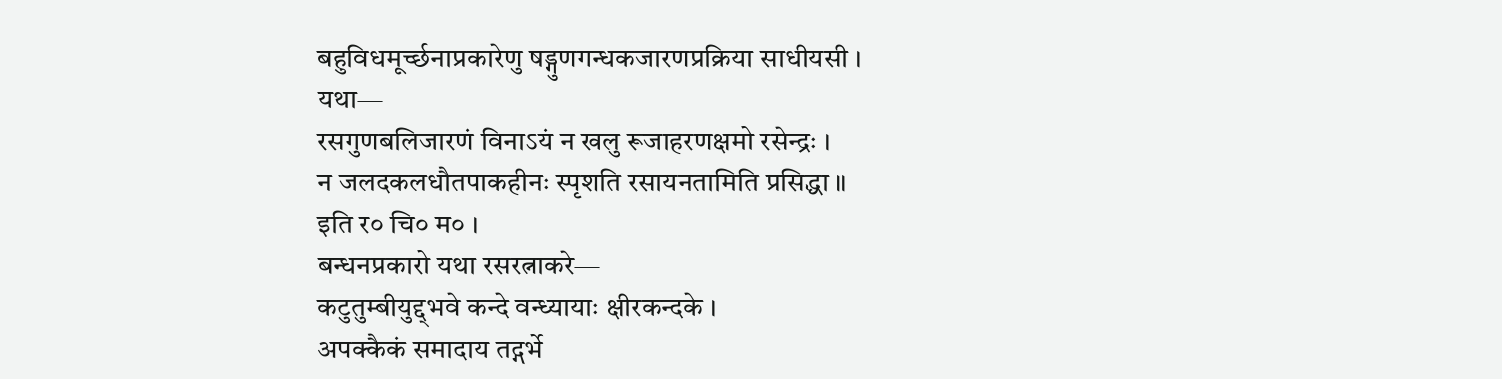बहुविधमूर्च्छनाप्रकारेणु षड्गुणगन्धकजारणप्रक्रिया साधीयसी ।
यथा—
रसगुणबलिजारणं विनाऽयं न खलु रूजाहरणक्षमो रसेन्द्रः ।
न जलदकलधौतपाकहीनः स्पृशति रसायनतामिति प्रसिद्धा ॥
इति र० चि० म० ।
बन्धनप्रकारो यथा रसरत्नाकरे—
कटुतुम्बीयुद्द्भवे कन्दे वन्ध्यायाः क्षीरकन्दके ।
अपक्कैकं समादाय तद्गर्भे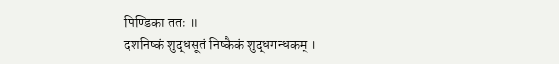पिण्डिका ततः ॥
दशनिष्कं शुद्धसूतं निष्कैकं शुद्धगन्धकम् ।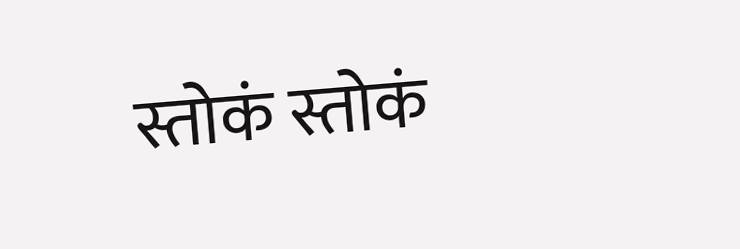स्तोकं स्तोकं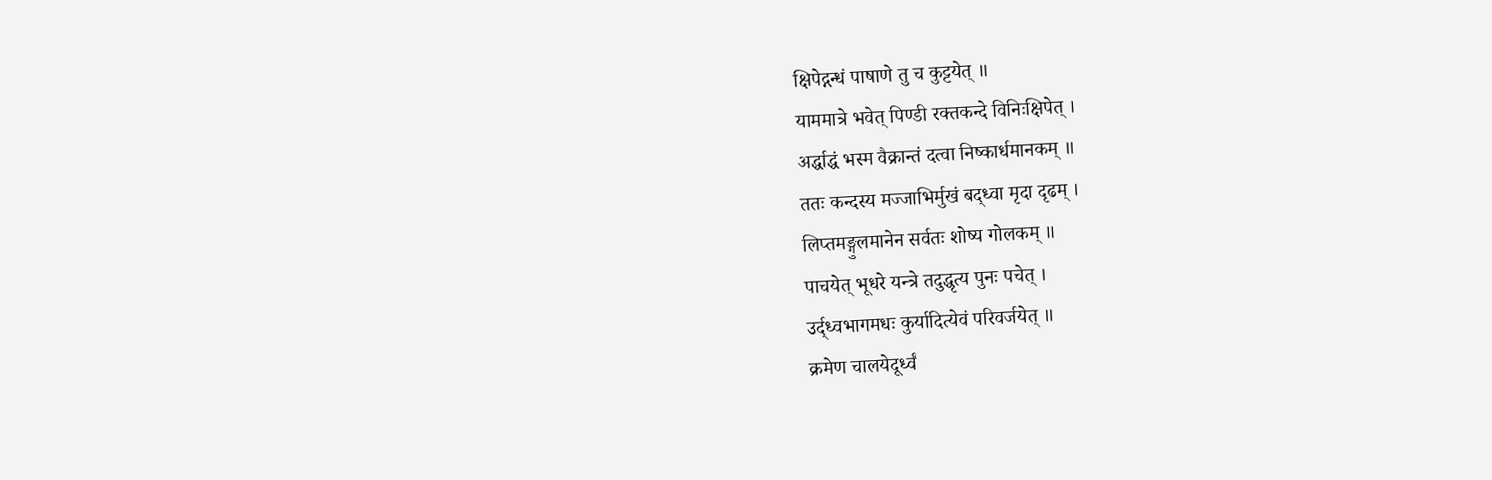क्षिपेद्गन्धं पाषाणे तु च कुट्टयेत् ॥
याममात्रे भवेत् पिण्डी रक्तकन्दे विनिःक्षिपेत् ।
अर्द्धाद्धं भस्म वैक्रान्तं दत्वा निष्कार्धमानकम् ॥
ततः कन्दस्य मज्जाभिर्मुखं बद्ध्वा मृदा दृढम् ।
लिप्तमङ्गुलमानेन सर्वतः शोष्य गोलकम् ॥
पाचयेत् भूधरे यन्त्रे तदुद्धृत्य पुनः पचेत् ।
उर्द्ध्वभागमधः कुर्यादित्येवं परिवर्जयेत् ॥
क्रमेण चालयेदूर्ध्वं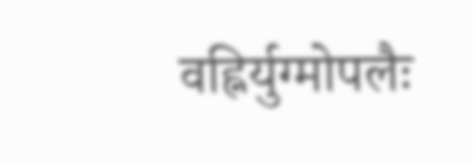वह्निर्युग्मोपलैः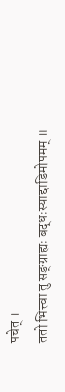पचेत् ।
ततो भित्त्वा तु सङ्ग्राह्यः बद्धःस्याद्दाडिमोपमम् ॥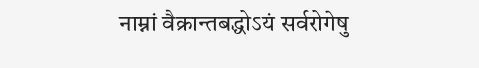नाम्नां वैक्रान्तबद्धोऽयं सर्वरोगेषु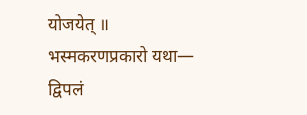योजयेत् ॥
भस्मकरणप्रकारो यथा—
द्विपलं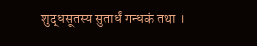शुद्धसूतस्य सुतार्धं गन्धकं तथा ।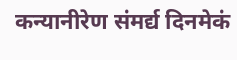कन्यानीरेण संमर्द्य दिनमेकं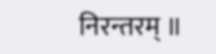निरन्तरम् ॥